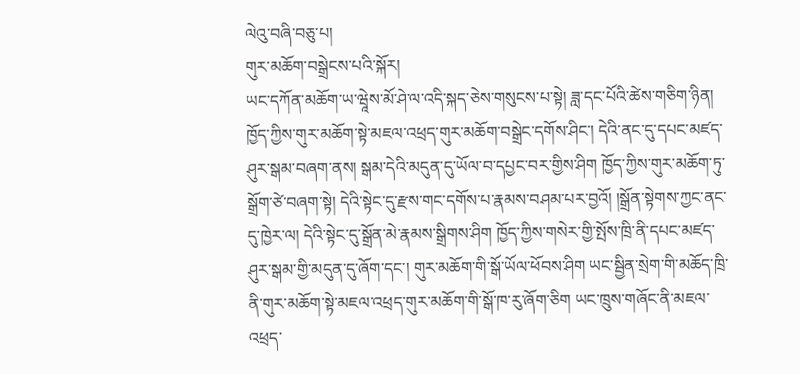ལེའུ་བཞི་བཅུ་པ།
གུར་མཆོག་བསྒྲེངས་པའི་སྐོར།
ཡང་དཀོན་མཆོག་ཡ་ཝཱེས་མོ་ཤེ་ལ་འདི་སྐད་ཅེས་གསུངས་པ་སྟེ། ཟླ་དང་པོའི་ཚེས་གཅིག་ཉིན། ཁྱོད་ཀྱིས་གུར་མཆོག་སྟེ་མཇལ་འཕྲད་གུར་མཆོག་བསྒྲེང་དགོས་ཤིང་། དེའི་ནང་དུ་དཔང་མཛད་ཤུར་སྒམ་བཞག་ནས། སྒམ་དེའི་མདུན་དུ་ཡོལ་བ་དཔྱང་བར་གྱིས་ཤིག ཁྱོད་ཀྱིས་གུར་མཆོག་ཏུ་སྒྲོག་ཙེ་བཞག་སྟེ། དེའི་སྟེང་དུ་རྫས་གང་དགོས་པ་རྣམས་བཤམ་པར་བྱའོ། །སྒྲོན་སྟེགས་ཀྱང་ནང་དུ་ཁྱེར་ལ། དེའི་སྟེང་དུ་སྒྲོན་མེ་རྣམས་སྒྲིགས་ཤིག ཁྱོད་ཀྱིས་གསེར་གྱི་སྤོས་ཁྲི་ནི་དཔང་མཛད་ཤུར་སྒམ་གྱི་མདུན་དུ་ཞོག་དང་། གུར་མཆོག་གི་སྒོ་ཡོལ་ཕོབས་ཤིག ཡང་སྦྱིན་སྲེག་གི་མཆོད་ཁྲི་ནི་གུར་མཆོག་སྟེ་མཇལ་འཕྲད་གུར་མཆོག་གི་སྒོ་ཁ་རུ་ཞོག་ཅིག ཡང་ཁྲུས་གཞོང་ནི་མཇལ་འཕྲད་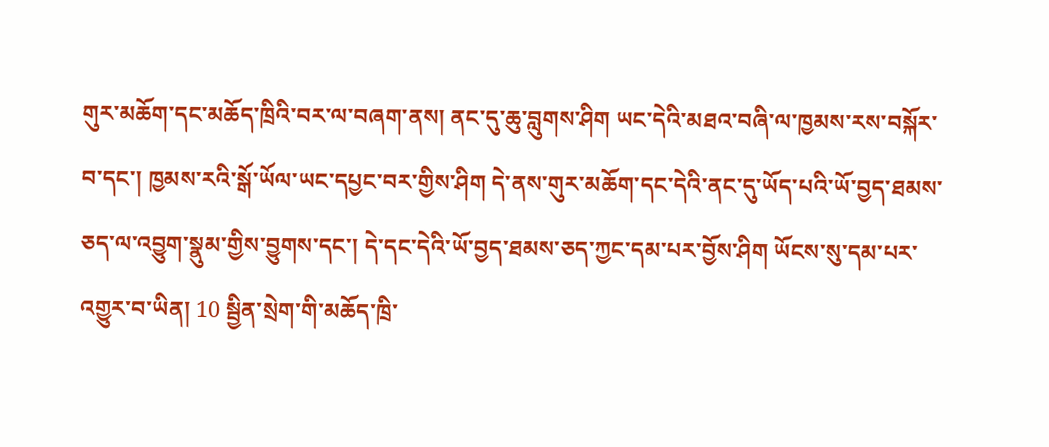གུར་མཆོག་དང་མཆོད་ཁྲིའི་བར་ལ་བཞག་ནས། ནང་དུ་ཆུ་བླུགས་ཤིག ཡང་དེའི་མཐའ་བཞི་ལ་ཁྱམས་རས་བསྐོར་བ་དང་། ཁྱམས་རའི་སྒོ་ཡོལ་ཡང་དཔྱང་བར་གྱིས་ཤིག དེ་ནས་གུར་མཆོག་དང་དེའི་ནང་དུ་ཡོད་པའི་ཡོ་བྱད་ཐམས་ཅད་ལ་འབྱུག་སྣུམ་གྱིས་བྱུགས་དང་། དེ་དང་དེའི་ཡོ་བྱད་ཐམས་ཅད་ཀྱང་དམ་པར་བྱོས་ཤིག ཡོངས་སུ་དམ་པར་འགྱུར་བ་ཡིན། 10 སྦྱིན་སྲེག་གི་མཆོད་ཁྲི་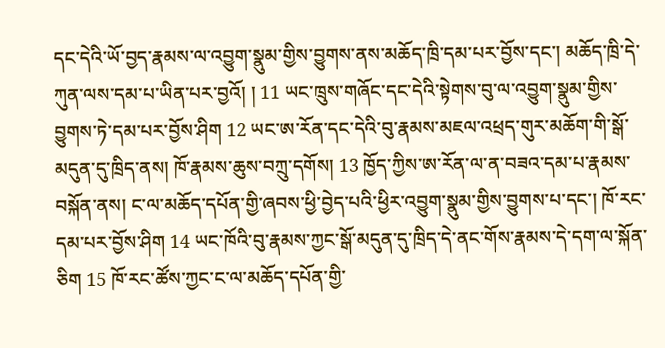དང་དེའི་ཡོ་བྱད་རྣམས་ལ་འབྱུག་སྣུམ་གྱིས་བྱུགས་ནས་མཆོད་ཁྲི་དམ་པར་བྱོས་དང་། མཆོད་ཁྲི་དེ་ཀུན་ལས་དམ་པ་ཡིན་པར་བྱའོ། ། 11 ཡང་ཁྲུས་གཞོང་དང་དེའི་སྟེགས་བུ་ལ་འབྱུག་སྣུམ་གྱིས་བྱུགས་ཏེ་དམ་པར་བྱོས་ཤིག 12 ཡང་ཨ་རོན་དང་དེའི་བུ་རྣམས་མཇལ་འཕྲད་གུར་མཆོག་གི་སྒོ་མདུན་དུ་ཁྲིད་ནས། ཁོ་རྣམས་ཆུས་བཀྲུ་དགོས། 13 ཁྱོད་ཀྱིས་ཨ་རོན་ལ་ན་བཟའ་དམ་པ་རྣམས་བསྐོན་ནས། ང་ལ་མཆོད་དཔོན་གྱི་ཞབས་ཕྱི་བྱེད་པའི་ཕྱིར་འབྱུག་སྣུམ་གྱིས་བྱུགས་པ་དང་། ཁོ་རང་དམ་པར་བྱོས་ཤིག 14 ཡང་ཁོའི་བུ་རྣམས་ཀྱང་སྒོ་མདུན་དུ་ཁྲིད་དེ་ནང་གོས་རྣམས་དེ་དག་ལ་སྐོན་ཅིག 15 ཁོ་རང་ཚོས་ཀྱང་ང་ལ་མཆོད་དཔོན་གྱི་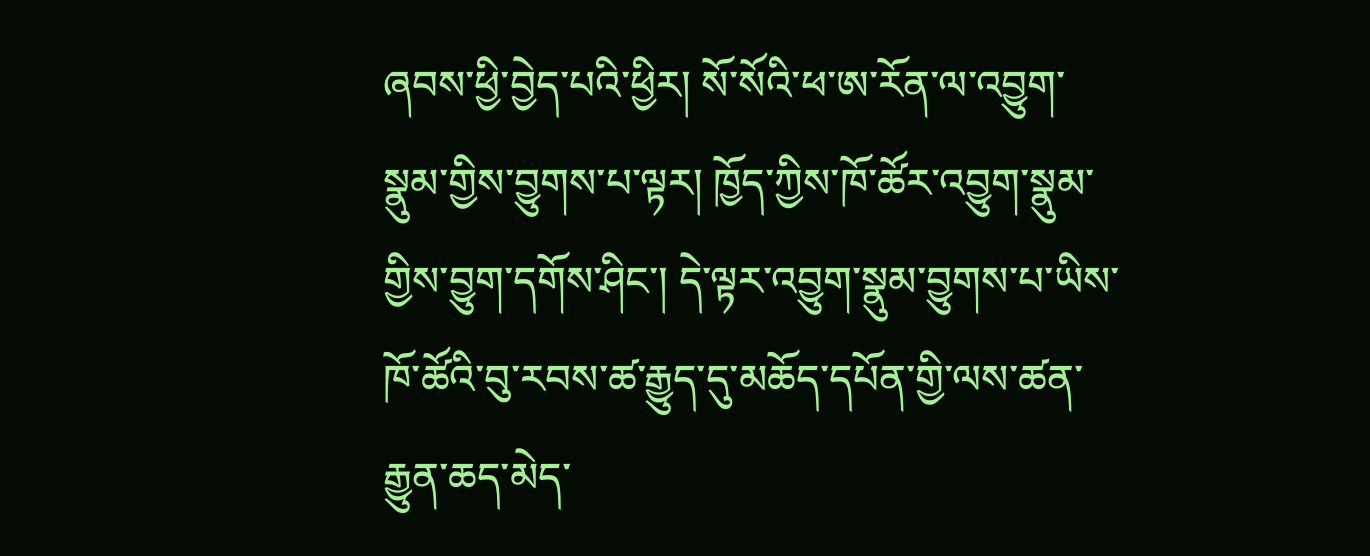ཞབས་ཕྱི་བྱེད་པའི་ཕྱིར། སོ་སོའི་ཕ་ཨ་རོན་ལ་འབྱུག་སྣུམ་གྱིས་བྱུགས་པ་ལྟར། ཁྱོད་ཀྱིས་ཁོ་ཚོར་འབྱུག་སྣུམ་གྱིས་བྱུག་དགོས་ཤིང་། དེ་ལྟར་འབྱུག་སྣུམ་བྱུགས་པ་ཡིས་ཁོ་ཚོའི་བུ་རབས་ཚ་རྒྱུད་དུ་མཆོད་དཔོན་གྱི་ལས་ཚན་རྒྱུན་ཆད་མེད་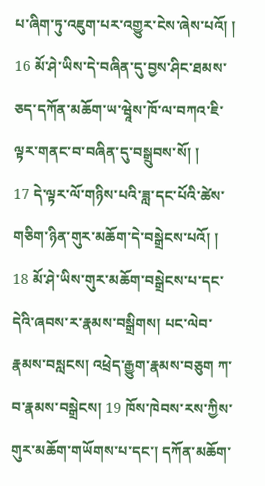པ་ཞིག་ཏུ་འཇུག་པར་འགྱུར་ངེས་ཞེས་པའོ། ། 16 མོ་ཤེ་ཡིས་དེ་བཞིན་དུ་བྱས་ཤིང་ཐམས་ཅད་དཀོན་མཆོག་ཡ་ཝཱེས་ཁོ་ལ་བཀའ་ཇི་ལྟར་གནང་བ་བཞིན་དུ་བསྒྲུབས་སོ། །
17 དེ་ལྟར་ལོ་གཉིས་པའི་ཟླ་དང་པོའི་ཚེས་གཅིག་ཉིན་གུར་མཆོག་དེ་བསྒྲེངས་པའོ། ། 18 མོ་ཤེ་ཡིས་གུར་མཆོག་བསྒྲེངས་པ་དང་དེའི་ཞབས་ར་རྣམས་བསྒྲིགས། པང་ལེབ་རྣམས་བསླངས། འཕྲེད་རྒྱུག་རྣམས་བཅུག ཀ་བ་རྣམས་བསྒྲེངས། 19 ཁོས་ཁེབས་རས་ཀྱིས་གུར་མཆོག་གཡོགས་པ་དང་། དཀོན་མཆོག་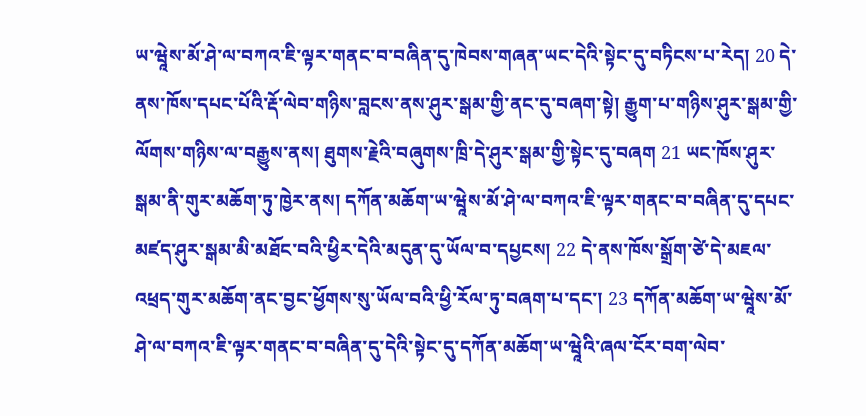ཡ་ཝཱེས་མོ་ཤེ་ལ་བཀའ་ཇི་ལྟར་གནང་བ་བཞིན་དུ་ཁེབས་གཞན་ཡང་དེའི་སྟེང་དུ་བཏིངས་པ་རེད། 20 དེ་ནས་ཁོས་དཔང་པོའི་རྡོ་ལེབ་གཉིས་བླངས་ནས་ཤུར་སྒམ་གྱི་ནང་དུ་བཞག་སྟེ། རྒྱུག་པ་གཉིས་ཤུར་སྒམ་གྱི་ལོགས་གཉིས་ལ་བརྒྱུས་ནས། ཐུགས་རྗེའི་བཞུགས་ཁྲི་དེ་ཤུར་སྒམ་གྱི་སྟེང་དུ་བཞག 21 ཡང་ཁོས་ཤུར་སྒམ་ནི་གུར་མཆོག་ཏུ་ཁྱེར་ནས། དཀོན་མཆོག་ཡ་ཝཱེས་མོ་ཤེ་ལ་བཀའ་ཇི་ལྟར་གནང་བ་བཞིན་དུ་དཔང་མཛད་ཤུར་སྒམ་མི་མཐོང་བའི་ཕྱིར་དེའི་མདུན་དུ་ཡོལ་བ་དཔྱངས། 22 དེ་ནས་ཁོས་སྒྲོག་ཙེ་དེ་མཇལ་འཕྲད་གུར་མཆོག་ནང་བྱང་ཕྱོགས་སུ་ཡོལ་བའི་ཕྱི་རོལ་ཏུ་བཞག་པ་དང་། 23 དཀོན་མཆོག་ཡ་ཝཱེས་མོ་ཤེ་ལ་བཀའ་ཇི་ལྟར་གནང་བ་བཞིན་དུ་དེའི་སྟེང་དུ་དཀོན་མཆོག་ཡ་ཝཱེའི་ཞལ་ངོར་བག་ལེབ་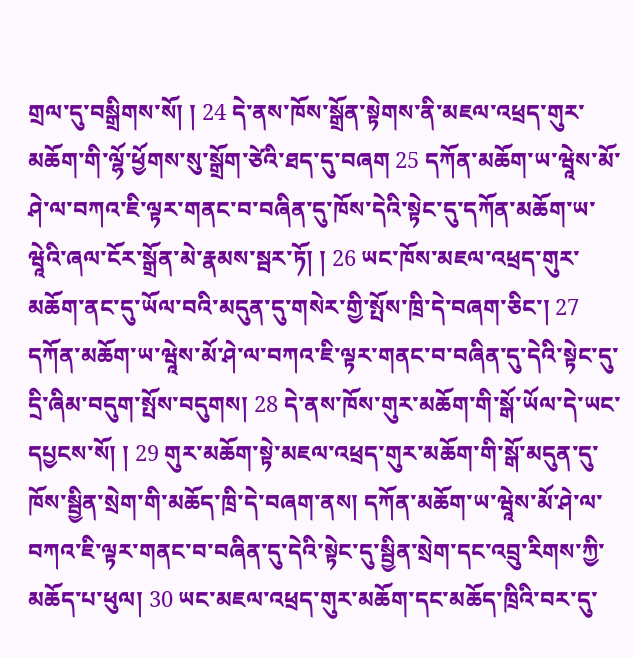གྲལ་དུ་བསྒྲིགས་སོ། ། 24 དེ་ནས་ཁོས་སྒྲོན་སྟེགས་ནི་མཇལ་འཕྲད་གུར་མཆོག་གི་ལྷོ་ཕྱོགས་སུ་སྒྲོག་ཙེའི་ཐད་དུ་བཞག 25 དཀོན་མཆོག་ཡ་ཝཱེས་མོ་ཤེ་ལ་བཀའ་ཇི་ལྟར་གནང་བ་བཞིན་དུ་ཁོས་དེའི་སྟེང་དུ་དཀོན་མཆོག་ཡ་ཝཱེའི་ཞལ་ངོར་སྒྲོན་མེ་རྣམས་སྦར་ཏོ། ། 26 ཡང་ཁོས་མཇལ་འཕྲད་གུར་མཆོག་ནང་དུ་ཡོལ་བའི་མདུན་དུ་གསེར་གྱི་སྤོས་ཁྲི་དེ་བཞག་ཅིང་། 27 དཀོན་མཆོག་ཡ་ཝཱེས་མོ་ཤེ་ལ་བཀའ་ཇི་ལྟར་གནང་བ་བཞིན་དུ་དེའི་སྟེང་དུ་དྲི་ཞིམ་བདུག་སྤོས་བདུགས། 28 དེ་ནས་ཁོས་གུར་མཆོག་གི་སྒོ་ཡོལ་དེ་ཡང་དཔྱངས་སོ། ། 29 གུར་མཆོག་སྟེ་མཇལ་འཕྲད་གུར་མཆོག་གི་སྒོ་མདུན་དུ་ཁོས་སྦྱིན་སྲེག་གི་མཆོད་ཁྲི་དེ་བཞག་ནས། དཀོན་མཆོག་ཡ་ཝཱེས་མོ་ཤེ་ལ་བཀའ་ཇི་ལྟར་གནང་བ་བཞིན་དུ་དེའི་སྟེང་དུ་སྦྱིན་སྲེག་དང་འབྲུ་རིགས་ཀྱི་མཆོད་པ་ཕུལ། 30 ཡང་མཇལ་འཕྲད་གུར་མཆོག་དང་མཆོད་ཁྲིའི་བར་དུ་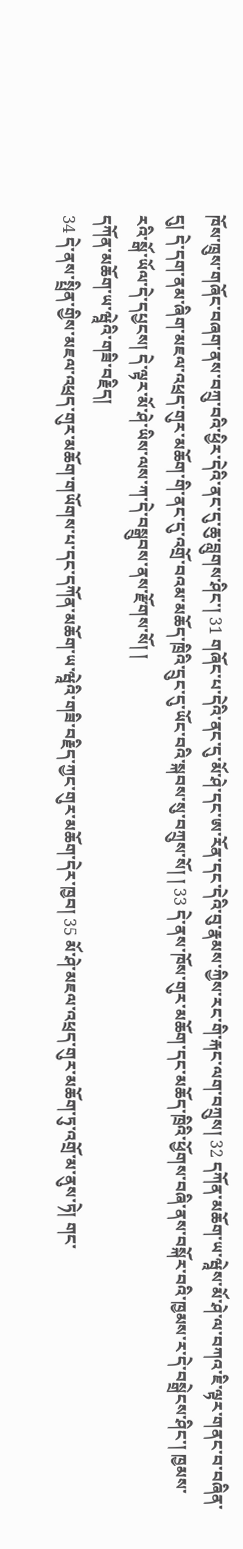ཁོས་ཁྲུས་གཞོང་བཞག་ནས་བཀྲུ་བའི་ཕྱིར་དེའི་ནང་དུ་ཆུ་བླུགས་ཤིང་། 31 གཞོང་པ་དེའི་ནང་དུ་མོ་ཤེ་དང་ཨ་རོན་དང་དེའི་བུ་རྣམས་ཀྱིས་རང་གི་རྐང་ལག་བཀྲུས། 32 དཀོན་མཆོག་ཡ་ཝཱེས་མོ་ཤེ་ལ་བཀའ་ཇི་ལྟར་གནང་བ་བཞིན་དུ། དེ་དག་ནམ་ཞིག་མཇལ་འཕྲད་གུར་མཆོག་གི་ནང་དུ་འགྲོ་བའམ་མཆོད་ཁྲིའི་དྲུང་དུ་ཡོང་བའི་སྐབས་སུ་བཀྲུས་སོ། ། 33 དེ་ནས་ཁོས་གུར་མཆོག་དང་མཆོད་ཁྲིའི་ཕྱོགས་བཞི་ནས་བསྐོར་བའི་ཁྱམས་ར་དེ་བསྒྲེངས་ཤིང་། ཁྱམས་རའི་སྒོ་ཡོལ་དེ་དཔྱངས། དེ་ལྟར་མོ་ཤེ་ཡིས་ལས་ཀ་དེ་བསྒྲུབས་ནས་རྫོགས་སོ། །
དཀོན་མཆོག་ཡ་ཝཱེའི་གཟི་བརྗིད།
34 དེ་ནས་སྤྲིན་གྱིས་མཇལ་འཕྲད་གུར་མཆོག་གཡོགས་པ་དང་དཀོན་མཆོག་ཡ་ཝཱེའི་གཟི་བརྗིད་ཀྱང་གུར་མཆོག་དེར་ཁྱབ། 35 མོ་ཤེ་མཇལ་འཕྲད་གུར་མཆོག་ཏུ་འགྲོ་མ་ནུས་ཏེ། གང་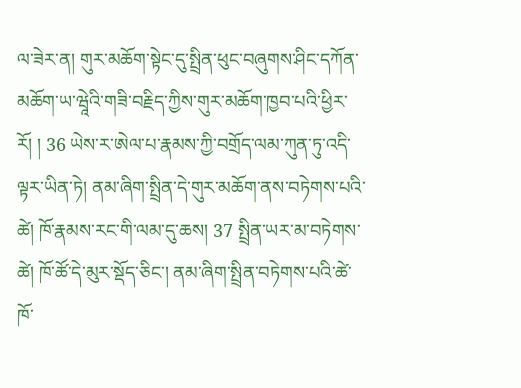ལ་ཟེར་ན། གུར་མཆོག་སྟེང་དུ་སྤྲིན་ཕུང་བཞུགས་ཤིང་དཀོན་མཆོག་ཡ་ཝཱེའི་གཟི་བརྗིད་ཀྱིས་གུར་མཆོག་ཁྱབ་པའི་ཕྱིར་རོ། ། 36 ཡེས་ར་ཨེལ་པ་རྣམས་ཀྱི་བགྲོད་ལམ་ཀུན་ཏུ་འདི་ལྟར་ཡིན་ཏེ། ནམ་ཞིག་སྤྲིན་དེ་གུར་མཆོག་ནས་བཏེགས་པའི་ཚེ། ཁོ་རྣམས་རང་གི་ལམ་དུ་ཆས། 37 སྤྲིན་ཡར་མ་བཏེགས་ཚེ། ཁོ་ཚོ་དེ་མུར་སྡོད་ཅིང་། ནམ་ཞིག་སྤྲིན་བཏེགས་པའི་ཚེ་ཁོ་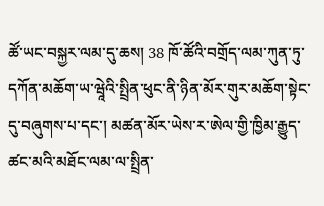ཚོ་ཡང་བསྐྱར་ལམ་དུ་ཆས། 38 ཁོ་ཚོའི་བགྲོད་ལམ་ཀུན་ཏུ་དཀོན་མཆོག་ཡ་ཝཱེའི་སྤྲིན་ཕུང་ནི་ཉིན་མོར་གུར་མཆོག་སྟེང་དུ་བཞུགས་པ་དང་། མཚན་མོར་ཡེས་ར་ཨེལ་གྱི་ཁྱིམ་རྒྱུད་ཚང་མའི་མཐོང་ལམ་ལ་སྤྲིན་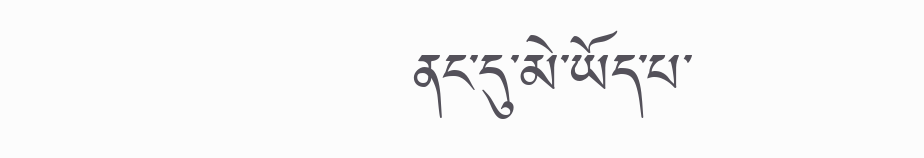ནང་དུ་མེ་ཡོད་པ་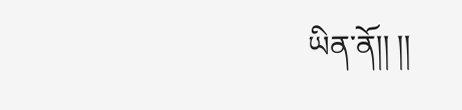ཡིན་ནོ།། །།